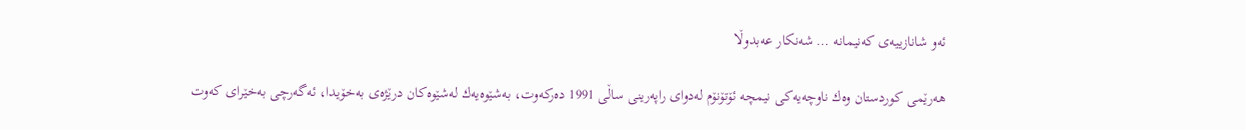ئه‌و شانازییه‌ی كه‌نیمانه‌ … شه‌نكار عه‌بدوڵا

هه‌رێمی كوردستان وه‌ك ناوچه‌یه‌كی نیمچه‌ ئۆتۆنۆم له‌دوای راپه‌رینی ساڵی 1991 ده‌ركه‌وت، به‌شێوه‌یه‌ك له‌شێوه‌كان درێژه‌ی به‌خۆیدا، ئه‌گه‌رچی به‌خێرای كه‌وت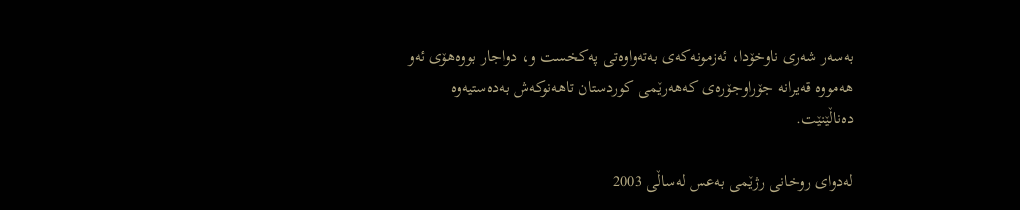به‌سه‌ر شه‌ری ناوخۆدا، ئه‌زمونه‌كه‌ی به‌ته‌واوه‌تی په‌كخست و، دواجار بووه‌هۆی ئه‌و هه‌مووه‌ قه‌یرانه‌ جۆراوجۆره‌ی كه‌هه‌رێمی كوردستان تاهه‌نوكه‌ش به‌ده‌ستیه‌وه‌ ده‌ناڵێنێت.

له‌دوای روخانی رژێمی به‌عس له‌ساڵی 2003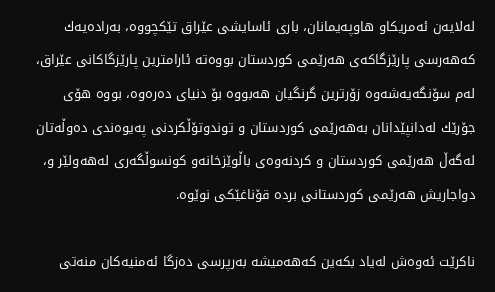له‌لایه‌ن ئه‌مریكاو هاوپه‌یمانان، باری ئاسایشی عێراق تێكچووه‌، به‌راده‌یه‌ك كه‌هه‌رسی پارێزگاكه‌ی هه‌رێمی كوردستان بووه‌ته‌ ئارامترین پارێزگاكانی عێراق، له‌م سۆنگه‌یه‌شه‌وه‌ زۆرترین گرنگیان هه‌بووه‌ بۆ دنیای ده‌ره‌وه‌، بووه‌ هۆی جۆرێك له‌دانپێدانان به‌هه‌رێمی كوردستان و توندوتۆڵكردنی په‌یوه‌ندی ده‌وڵه‌تان له‌گه‌ڵ هه‌رێمی كوردستان و كردنه‌وه‌ی باڵوێزخانه‌و كونسوڵگه‌ری له‌هه‌ولێر و، دواجاریش هه‌رێمی كوردستانی برده‌ قۆناغێكی نوێوه‌.

ناكرێت ئه‌وه‌ش له‌یاد بكه‌ین كه‌هه‌میشه‌ به‌رپرسی ده‌زگا ئه‌منیه‌كان منه‌تی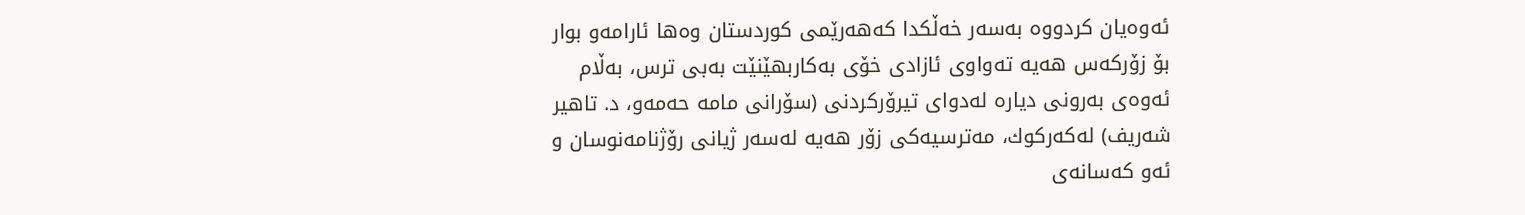ئه‌وه‌یان كردووه‌ به‌سه‌ر خه‌ڵكدا كه‌هه‌رێمی كوردستان وه‌ها ئارامه‌و بوار بۆ زۆركه‌س هه‌یه‌ ته‌واوی ئازادی خۆی به‌كاربهێنێت به‌بی ترس، به‌ڵام ئه‌وه‌ی به‌رونی دیاره‌ له‌دوای تیرۆركردنی (سۆرانی مامه‌ حه‌مه‌و، د. تاهیر شه‌ریف) له‌كه‌ركوك، مه‌ترسیه‌كی زۆر هه‌یه‌ له‌سه‌ر ژیانی رۆژنامه‌نوسان و ئه‌و كه‌سانه‌ی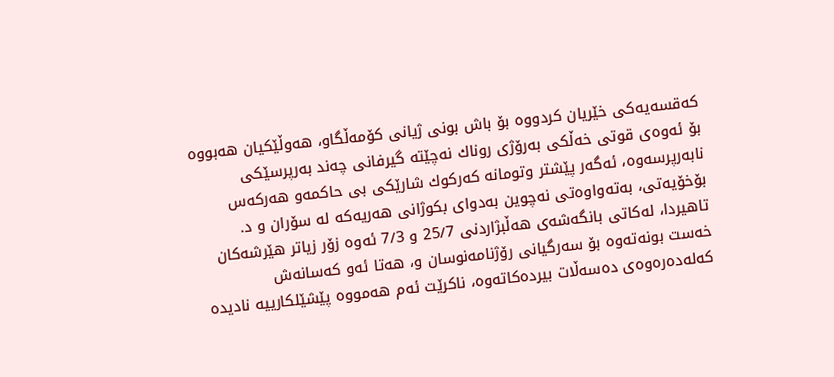كه‌قسه‌یه‌كی خێریان كردووه‌ بۆ باش بونی ژیانی كۆمه‌ڵگاو، هه‌وڵێكیان هه‌بووه‌ بۆ ئه‌وه‌ی قوتی خه‌ڵكی به‌رۆژی روناك نه‌چێته‌ گیرفانی چه‌ند به‌رپرسێكی نابه‌رپرسه‌وه‌، ئه‌گه‌ر پێشتر وتومانه‌ كه‌ركوك شارێكی بی حاكمه‌و هه‌ركه‌س بۆخۆیه‌تی، به‌ته‌واوه‌تی نه‌چوین به‌دوای بكوژانی هه‌ریه‌كه‌ له‌ سۆران و د. تاهیردا، له‌كاتی بانگه‌شه‌ی هه‌ڵبژاردنی 25/7 و 7/3 ئه‌وه‌ زۆر زیاتر هێرشه‌كان خه‌ست بونه‌ته‌وه‌ بۆ سه‌رگیانی رۆژنامه‌نوسان و، هه‌تا ئه‌و كه‌سانه‌ش كه‌له‌ده‌ره‌وه‌ی ده‌سه‌ڵات بیرده‌كاته‌وه‌، ناكرێت ئه‌م هه‌مووه‌ پێشێلكارییه‌ نادیده‌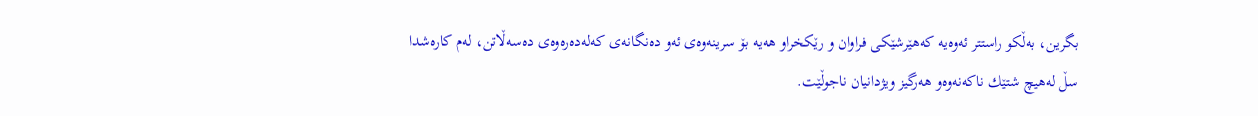بگرین، به‌ڵكو راستتر ئه‌وه‌یه‌ كه‌هێرشێكی فراوان و رێكخراو هه‌یه‌ بۆ سرینه‌وه‌ی ئه‌و ده‌نگانه‌ی كه‌له‌ده‌ره‌وه‌ی ده‌سه‌ڵاتن، له‌م كاره‌شدا سڵ له‌هیچ شتێك ناكه‌نه‌وه‌و هه‌رگیز ویژدانیان ناجوڵێت.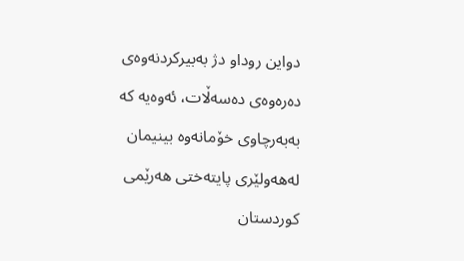دواین روداو دژ به‌بیركردنه‌وه‌ی ده‌ره‌وه‌ی ده‌سه‌ڵات، ئه‌وه‌یه‌ كه‌ به‌به‌رچاوی خۆمانه‌وه‌ بینیمان له‌هه‌ولێری پایته‌ختی هه‌رێمی كوردستان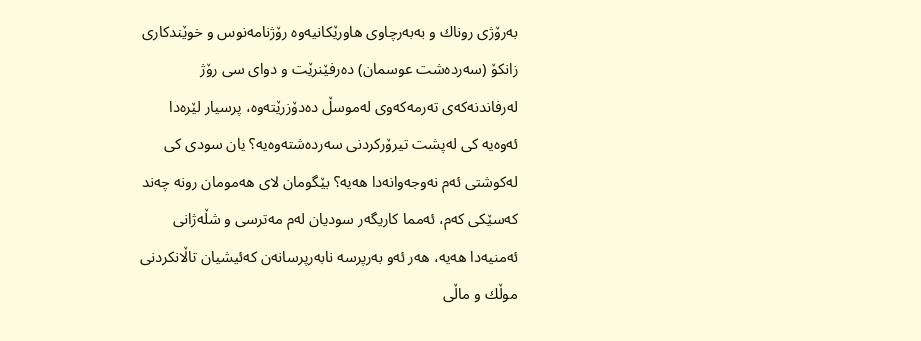به‌رۆژی روناك و به‌به‌رچاوی هاورێكانیه‌وه‌ رۆژنامه‌نوس و خوێندكاری زانكۆ (سه‌رده‌شت عوسمان) ده‌رفێنرێت و دوای سی رۆژ له‌رفاندنه‌كه‌ی ته‌رمه‌كه‌وی له‌موسڵ ده‌دۆزرێته‌وه‌، پرسیار لێره‌دا ئه‌وه‌یه‌ كی له‌پشت تیرۆركردنی سه‌رده‌شته‌وه‌یه‌؟ یان سودی كی له‌كوشتی ئه‌م نه‌وجه‌وانه‌دا هه‌یه‌؟ بێگومان لای هه‌مومان رونه‌ چه‌ند كه‌سێكی كه‌م، ئه‌مما كاریگه‌ر سودیان له‌م مه‌ترسی و شڵه‌ژانی ئه‌منیه‌دا هه‌یه‌، هه‌ر ئه‌و به‌رپرسه‌ نابه‌رپرسانه‌ن كه‌ئیشیان تاڵانكردنی موڵك و ماڵی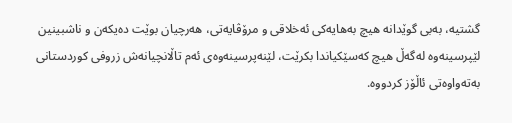گشتیه‌، به‌بی گوێدانه‌ هیچ به‌هایه‌كی ئه‌خلاقی و مرۆڤایه‌تی، هه‌رچیان بوێت ده‌یكه‌ن و ناشبینین لێپرسینه‌وه‌ له‌گه‌ڵ هیچ كه‌سێكیاندا بكرێت، لێنه‌پرسینه‌وه‌ی ئه‌م تاڵانچیانه‌ش زروفی كوردستانی به‌ته‌واوه‌تی ئاڵۆز كردووه‌.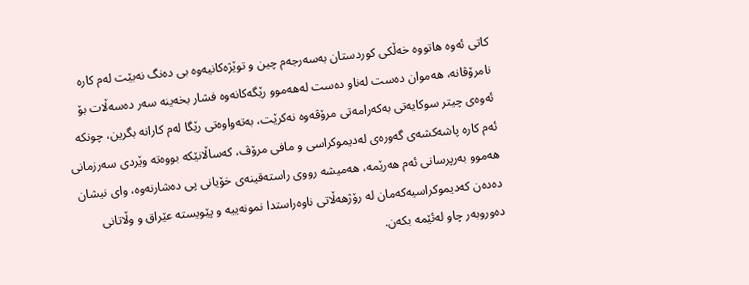كاتی ئه‌وه‌ هاتووه‌ خه‌ڵكی كوردستان به‌سه‌رجه‌م چین و توێژه‌كانیه‌وه‌ بی ده‌نگ نه‌بێت له‌م كاره‌ نامرۆڤانه‌، هه‌موان ده‌ست له‌ناو ده‌ست له‌هه‌موو رێگه‌كانه‌وه‌ فشار بخه‌ینه‌ سه‌ر ده‌سه‌ڵات بۆ ئه‌وه‌ی چیتر سوكایه‌تی به‌كه‌رامه‌تی مرۆڤه‌وه‌ نه‌كرێت، به‌ته‌واوه‌تی رێگا له‌م كارانه‌ بگرین، چونكه‌ ئه‌م كاره‌ پاشه‌كشه‌ی گه‌وره‌ی له‌دیموكراسی و مافی مرۆڤ، كه‌ساڵانێكه‌ بووه‌ته‌ وێردی سه‌رزمانی هه‌موو به‌رپرسانی ئه‌م هه‌رێمه‌، هه‌میشه‌ رووی راسته‌قینه‌ی خۆیانی پی ده‌شارنه‌وه‌، وای نیشان ده‌ده‌ن كه‌دیموكراسیه‌كه‌مان له‌ رۆژهه‌ڵاتی ناوه‌راستدا نمونه‌ییه‌ و پێویسته‌ عێراق و وڵاتانی ده‌وروبه‌ر چاو له‌ئێمه‌ بكه‌ن.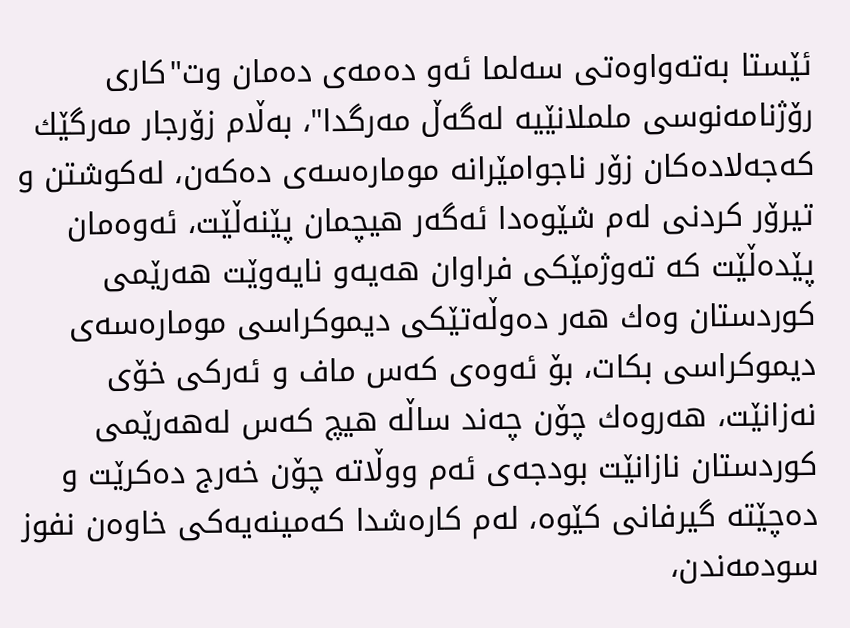ئێستا به‌ته‌واوه‌تی سه‌لما ئه‌و ده‌مه‌ی ده‌مان وت"كاری رۆژنامه‌نوسی ململانێیه‌ له‌گه‌ڵ مه‌رگدا"، به‌ڵام زۆرجار مه‌رگێك كه‌جه‌لاده‌كان زۆر ناجوامێرانه‌ موماره‌سه‌ی ده‌كه‌ن، له‌كوشتن و تیرۆر كردنی له‌م شێوه‌دا ئه‌گه‌ر هیچمان پێنه‌ڵێت، ئه‌وه‌مان پێده‌ڵێت كه‌ ته‌وژمێكی فراوان هه‌یه‌و نایه‌وێت هه‌رێمی كوردستان وه‌ك هه‌ر ده‌وڵه‌تێكی دیموكراسی موماره‌سه‌ی دیموكراسی بكات، بۆ ئه‌وه‌ی كه‌س ماف و ئه‌ركی خۆی نه‌زانێت، هه‌روه‌ك چۆن چه‌ند ساڵه‌ هیچ كه‌س له‌هه‌رێمی كوردستان نازانێت بودجه‌ی ئه‌م ووڵاته‌ چۆن خه‌رج ده‌كرێت و ده‌چێته‌ گیرفانی كێوه‌، له‌م كاره‌شدا كه‌مینه‌یه‌كی خاوه‌ن نفوز سودمه‌ندن،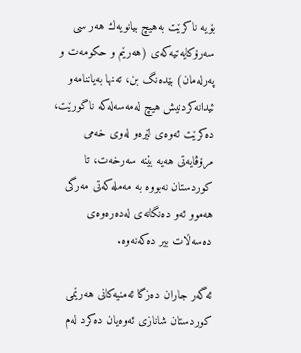بۆیه‌ ناكرێت به‌هیچ بیانویه‌ك هه‌ر سی سه‌رۆكایه‌تیه‌كه‌ی (هه‌رێم و حكومه‌ت و په‌رله‌مان) بێده‌نگ بن، ته‌نها به‌یاننامه‌و ئیدانه‌كردنیش هیچ له‌مه‌سه‌له‌كه‌ ناگورێت، ده‌كرێت ئه‌وه‌ی لێره‌و له‌وی خه‌می مرۆڤایه‌تی هه‌یه‌ بێنه‌ سه‌رخه‌ت، تا كوردستان نه‌بووه‌ به‌ مه‌مله‌كه‌تی مه‌رگی هه‌موو ئه‌و ده‌نگانه‌ی له‌ده‌ره‌وه‌ی ده‌سه‌ڵات بیر ده‌كه‌نه‌وه‌.

ئه‌گه‌ر جاران ده‌زگا ئه‌منیه‌كانی هه‌رێمی كوردستان شانازی ئه‌وه‌یان ده‌كرد له‌م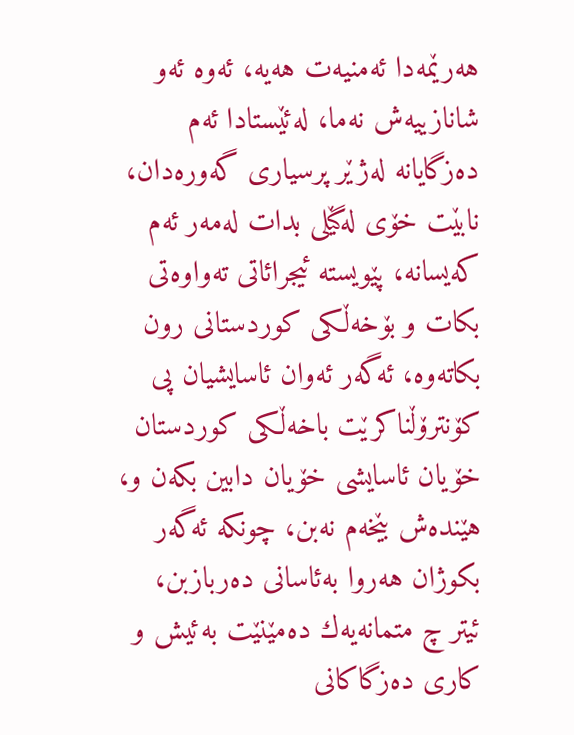هه‌رێمه‌دا ئه‌منیه‌ت هه‌یه‌، ئه‌وه‌ ئه‌و شانازییه‌ش نه‌ما، له‌ئێستادا ئه‌م ده‌زگایانه‌ له‌ژێر پرسیاری گه‌وره‌دان، نابێت خۆی له‌گێلی بدات له‌مه‌ر ئه‌م كه‌یسانه‌، پێویسته‌ ئیجرائاتی ته‌واوه‌تی بكات و بۆخه‌ڵكی كوردستانی رون بكاته‌وه‌، ئه‌گه‌ر ئه‌وان ئاسایشیان پی كۆنترۆڵناكرێت باخه‌ڵكی كوردستان خۆیان ئاسایشی خۆیان دابین بكه‌ن و، هێنده‌ش بێخه‌م نه‌بن، چونكه‌ ئه‌گه‌ر بكوژان هه‌روا به‌ئاسانی ده‌ربازبن، ئیتر چ متمانه‌یه‌ك ده‌مێنێت به‌ئیش و كاری ده‌زگاكانی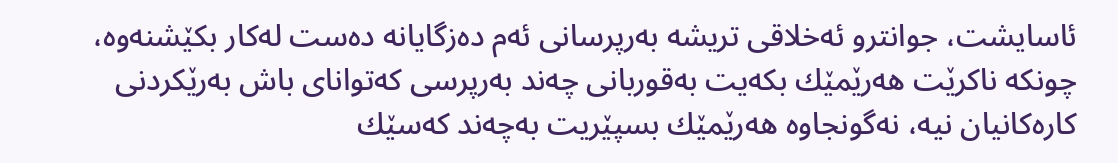ئاسایشت، جوانترو ئه‌خلاقی تریشه‌ به‌رپرسانی ئه‌م ده‌زگایانه‌ ده‌ست له‌كار بكێشنه‌وه‌، چونكه‌ ناكرێت هه‌رێمێك بكه‌یت به‌قوربانی چه‌ند به‌رپرسی كه‌توانای باش به‌رێكردنی كاره‌كانیان نیه‌، نه‌گونجاوه‌ هه‌رێمێك بسپێریت به‌چه‌ند كه‌سێك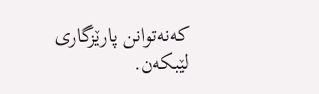كه‌نه‌توانن پارێزگاری لێبكه‌ن.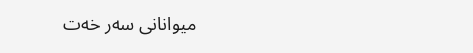میوانانی سەر خەت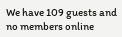We have 109 guests and no members online